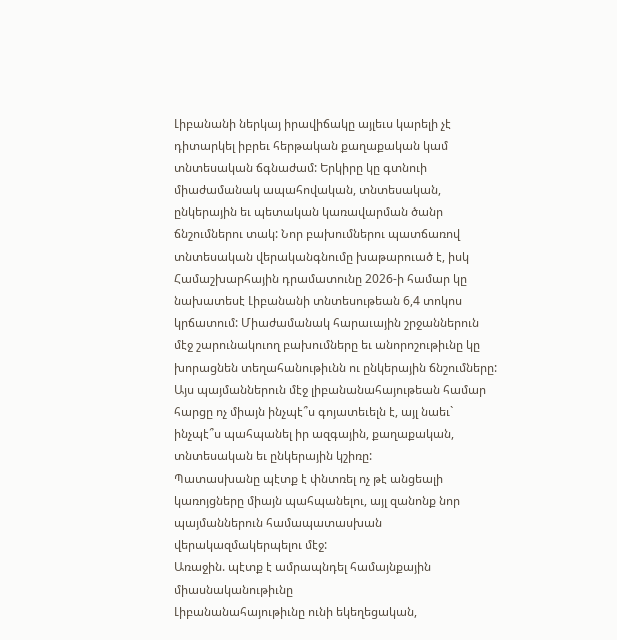Լիբանանի ներկայ իրավիճակը այլեւս կարելի չէ դիտարկել իբրեւ հերթական քաղաքական կամ տնտեսական ճգնաժամ: Երկիրը կը գտնուի միաժամանակ ապահովական, տնտեսական, ընկերային եւ պետական կառավարման ծանր ճնշումներու տակ: Նոր բախումներու պատճառով տնտեսական վերականգնումը խաթարուած է, իսկ Համաշխարհային դրամատունը 2026-ի համար կը նախատեսէ Լիբանանի տնտեսութեան 6,4 տոկոս կրճատում: Միաժամանակ հարաւային շրջաններուն մէջ շարունակուող բախումները եւ անորոշութիւնը կը խորացնեն տեղահանութիւնն ու ընկերային ճնշումները:
Այս պայմաններուն մէջ լիբանանահայութեան համար հարցը ոչ միայն ինչպէ՞ս գոյատեւելն է, այլ նաեւ` ինչպէ՞ս պահպանել իր ազգային, քաղաքական, տնտեսական եւ ընկերային կշիռը:
Պատասխանը պէտք է փնտռել ոչ թէ անցեալի կառոյցները միայն պահպանելու, այլ զանոնք նոր պայմաններուն համապատասխան վերակազմակերպելու մէջ:
Առաջին. պէտք է ամրապնդել համայնքային միասնականութիւնը
Լիբանանահայութիւնը ունի եկեղեցական,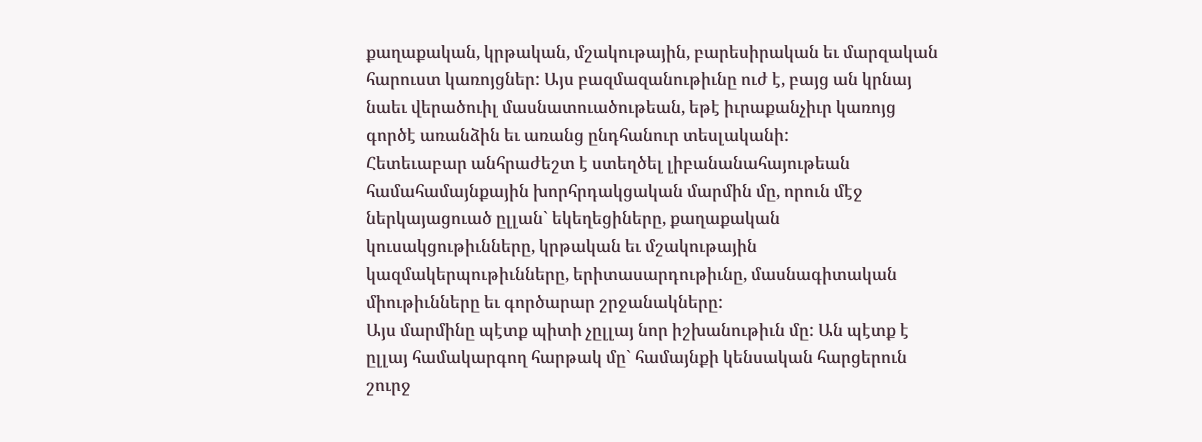քաղաքական, կրթական, մշակութային, բարեսիրական եւ մարզական հարուստ կառոյցներ: Այս բազմազանութիւնը ուժ է, բայց ան կրնայ նաեւ վերածուիլ մասնատուածութեան, եթէ իւրաքանչիւր կառոյց գործէ առանձին եւ առանց ընդհանուր տեսլականի:
Հետեւաբար անհրաժեշտ է ստեղծել լիբանանահայութեան համահամայնքային խորհրդակցական մարմին մը, որուն մէջ ներկայացուած ըլլան` եկեղեցիները, քաղաքական կուսակցութիւնները, կրթական եւ մշակութային կազմակերպութիւնները, երիտասարդութիւնը, մասնագիտական միութիւնները եւ գործարար շրջանակները:
Այս մարմինը պէտք պիտի չըլլայ նոր իշխանութիւն մը: Ան պէտք է ըլլայ համակարգող հարթակ մը` համայնքի կենսական հարցերուն շուրջ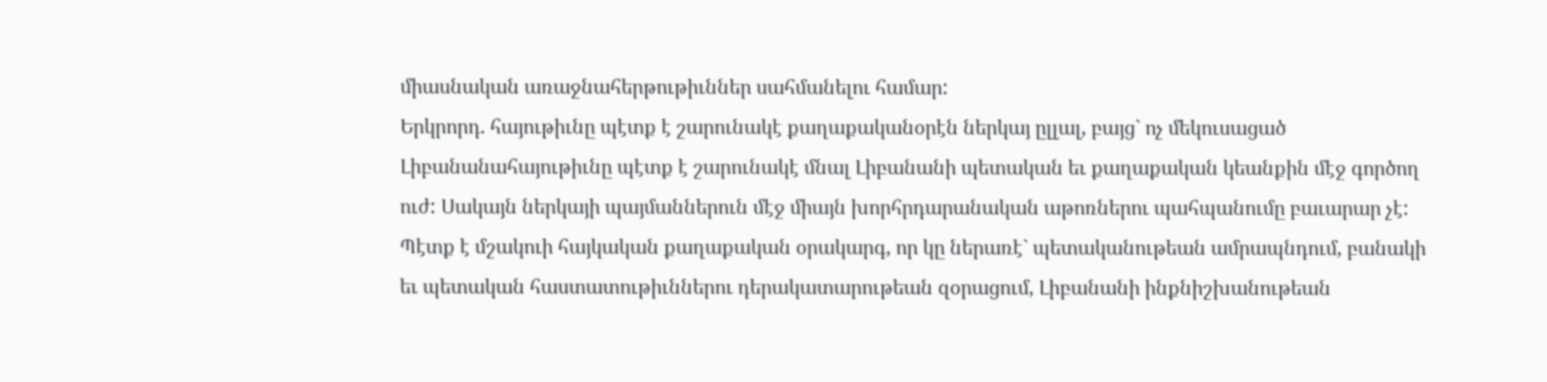միասնական առաջնահերթութիւններ սահմանելու համար:
Երկրորդ. հայութիւնը պէտք է շարունակէ քաղաքականօրէն ներկայ ըլլալ, բայց` ոչ մեկուսացած
Լիբանանահայութիւնը պէտք է շարունակէ մնալ Լիբանանի պետական եւ քաղաքական կեանքին մէջ գործող ուժ: Սակայն ներկայի պայմաններուն մէջ միայն խորհրդարանական աթոռներու պահպանումը բաւարար չէ:
Պէտք է մշակուի հայկական քաղաքական օրակարգ, որ կը ներառէ` պետականութեան ամրապնդում, բանակի եւ պետական հաստատութիւններու դերակատարութեան զօրացում, Լիբանանի ինքնիշխանութեան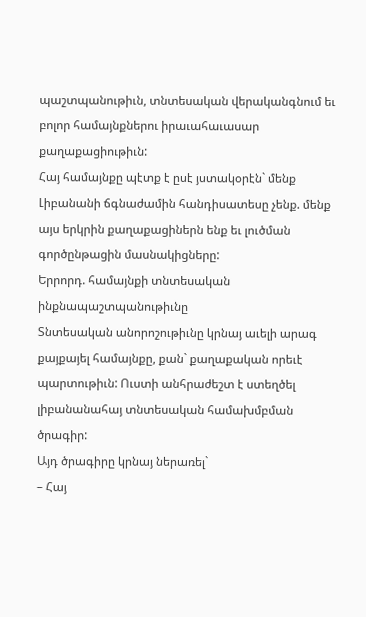պաշտպանութիւն, տնտեսական վերականգնում եւ բոլոր համայնքներու իրաւահաւասար քաղաքացիութիւն:
Հայ համայնքը պէտք է ըսէ յստակօրէն` մենք Լիբանանի ճգնաժամին հանդիսատեսը չենք. մենք այս երկրին քաղաքացիներն ենք եւ լուծման գործընթացին մասնակիցները:
Երրորդ. համայնքի տնտեսական ինքնապաշտպանութիւնը
Տնտեսական անորոշութիւնը կրնայ աւելի արագ քայքայել համայնքը, քան` քաղաքական որեւէ պարտութիւն: Ուստի անհրաժեշտ է ստեղծել լիբանանահայ տնտեսական համախմբման ծրագիր:
Այդ ծրագիրը կրնայ ներառել`
– Հայ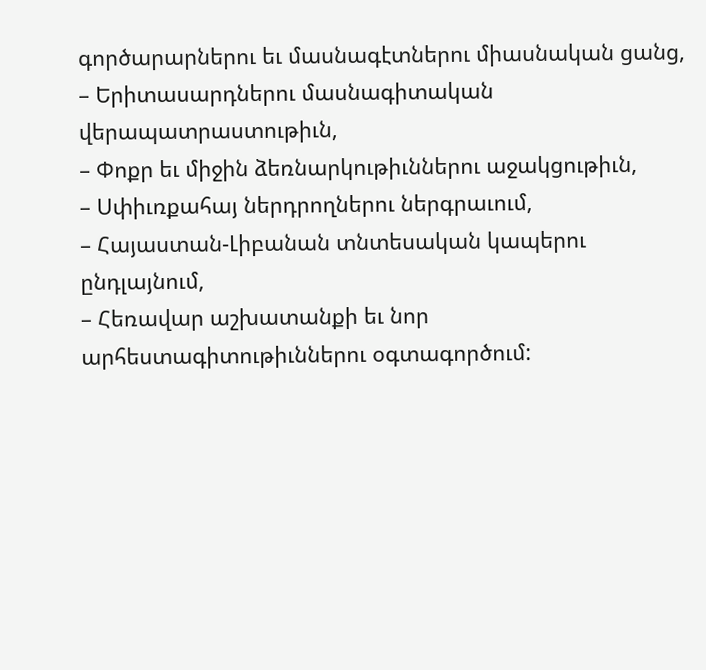գործարարներու եւ մասնագէտներու միասնական ցանց,
– Երիտասարդներու մասնագիտական վերապատրաստութիւն,
– Փոքր եւ միջին ձեռնարկութիւններու աջակցութիւն,
– Սփիւռքահայ ներդրողներու ներգրաւում,
– Հայաստան-Լիբանան տնտեսական կապերու ընդլայնում,
– Հեռավար աշխատանքի եւ նոր արհեստագիտութիւններու օգտագործում: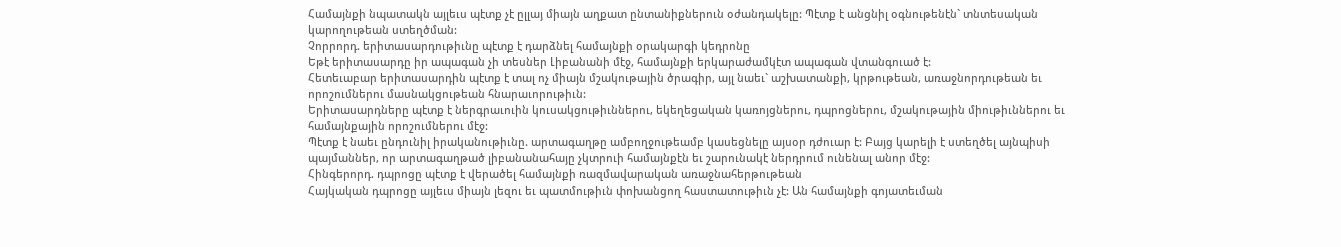Համայնքի նպատակն այլեւս պէտք չէ ըլլայ միայն աղքատ ընտանիքներուն օժանդակելը: Պէտք է անցնիլ օգնութենէն` տնտեսական կարողութեան ստեղծման:
Չորրորդ. երիտասարդութիւնը պէտք է դարձնել համայնքի օրակարգի կեդրոնը
Եթէ երիտասարդը իր ապագան չի տեսներ Լիբանանի մէջ, համայնքի երկարաժամկէտ ապագան վտանգուած է:
Հետեւաբար երիտասարդին պէտք է տալ ոչ միայն մշակութային ծրագիր, այլ նաեւ` աշխատանքի, կրթութեան, առաջնորդութեան եւ որոշումներու մասնակցութեան հնարաւորութիւն:
Երիտասարդները պէտք է ներգրաւուին կուսակցութիւններու, եկեղեցական կառոյցներու, դպրոցներու, մշակութային միութիւններու եւ համայնքային որոշումներու մէջ:
Պէտք է նաեւ ընդունիլ իրականութիւնը. արտագաղթը ամբողջութեամբ կասեցնելը այսօր դժուար է: Բայց կարելի է ստեղծել այնպիսի պայմաններ, որ արտագաղթած լիբանանահայը չկտրուի համայնքէն եւ շարունակէ ներդրում ունենալ անոր մէջ:
Հինգերորդ. դպրոցը պէտք է վերածել համայնքի ռազմավարական առաջնահերթութեան
Հայկական դպրոցը այլեւս միայն լեզու եւ պատմութիւն փոխանցող հաստատութիւն չէ: Ան համայնքի գոյատեւման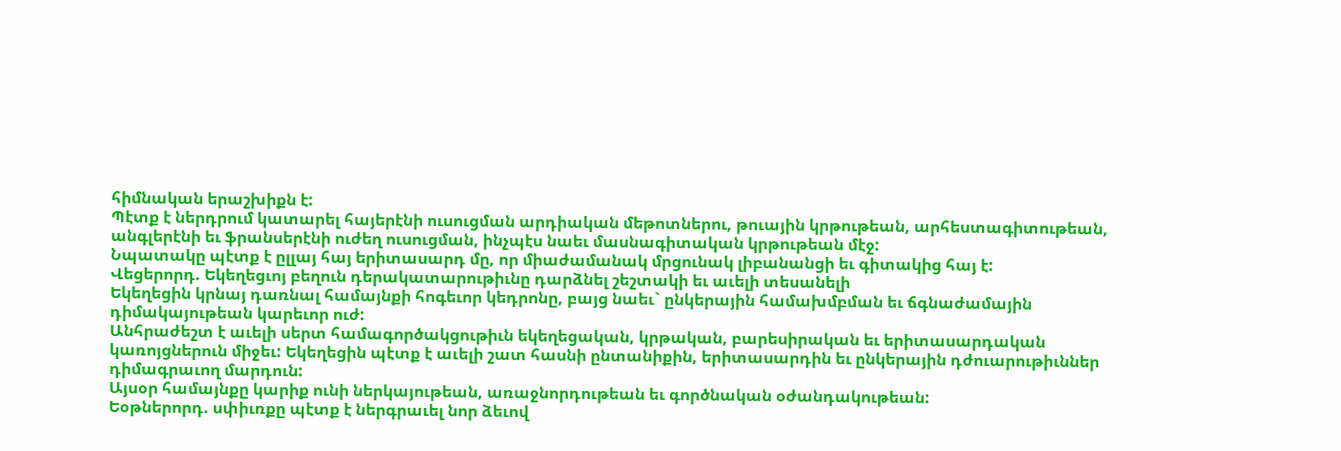հիմնական երաշխիքն է:
Պէտք է ներդրում կատարել հայերէնի ուսուցման արդիական մեթոտներու, թուային կրթութեան, արհեստագիտութեան, անգլերէնի եւ ֆրանսերէնի ուժեղ ուսուցման, ինչպէս նաեւ մասնագիտական կրթութեան մէջ:
Նպատակը պէտք է ըլլայ հայ երիտասարդ մը, որ միաժամանակ մրցունակ լիբանանցի եւ գիտակից հայ է:
Վեցերորդ. Եկեղեցւոյ բեղուն դերակատարութիւնը դարձնել շեշտակի եւ աւելի տեսանելի
Եկեղեցին կրնայ դառնալ համայնքի հոգեւոր կեդրոնը, բայց նաեւ` ընկերային համախմբման եւ ճգնաժամային դիմակայութեան կարեւոր ուժ:
Անհրաժեշտ է աւելի սերտ համագործակցութիւն եկեղեցական, կրթական, բարեսիրական եւ երիտասարդական կառոյցներուն միջեւ: Եկեղեցին պէտք է աւելի շատ հասնի ընտանիքին, երիտասարդին եւ ընկերային դժուարութիւններ դիմագրաւող մարդուն:
Այսօր համայնքը կարիք ունի ներկայութեան, առաջնորդութեան եւ գործնական օժանդակութեան:
Եօթներորդ. սփիւռքը պէտք է ներգրաւել նոր ձեւով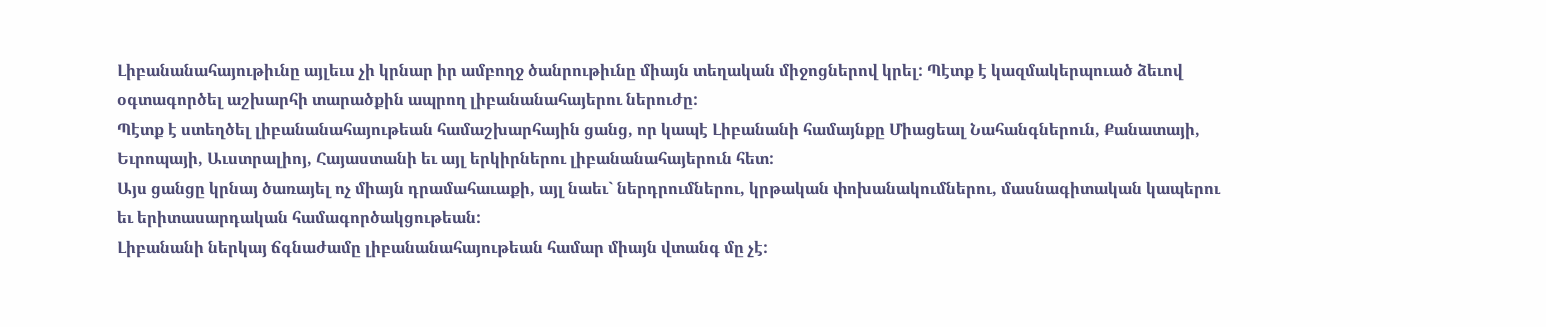Լիբանանահայութիւնը այլեւս չի կրնար իր ամբողջ ծանրութիւնը միայն տեղական միջոցներով կրել: Պէտք է կազմակերպուած ձեւով օգտագործել աշխարհի տարածքին ապրող լիբանանահայերու ներուժը:
Պէտք է ստեղծել լիբանանահայութեան համաշխարհային ցանց, որ կապէ Լիբանանի համայնքը Միացեալ Նահանգներուն, Քանատայի, Եւրոպայի, Աւստրալիոյ, Հայաստանի եւ այլ երկիրներու լիբանանահայերուն հետ:
Այս ցանցը կրնայ ծառայել ոչ միայն դրամահաւաքի, այլ նաեւ` ներդրումներու, կրթական փոխանակումներու, մասնագիտական կապերու եւ երիտասարդական համագործակցութեան:
Լիբանանի ներկայ ճգնաժամը լիբանանահայութեան համար միայն վտանգ մը չէ: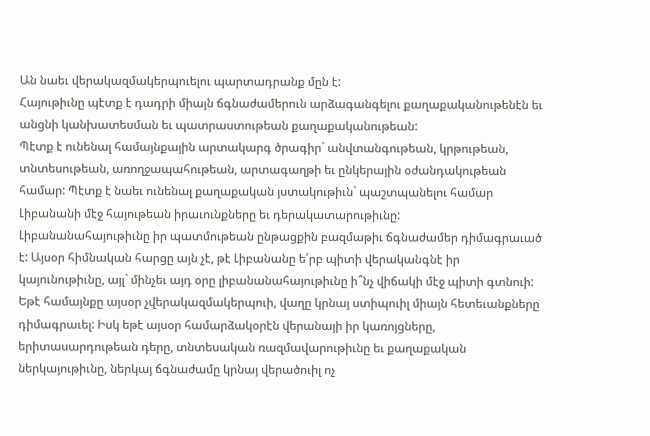Ան նաեւ վերակազմակերպուելու պարտադրանք մըն է:
Հայութիւնը պէտք է դադրի միայն ճգնաժամերուն արձագանգելու քաղաքականութենէն եւ անցնի կանխատեսման եւ պատրաստութեան քաղաքականութեան:
Պէտք է ունենալ համայնքային արտակարգ ծրագիր` անվտանգութեան, կրթութեան, տնտեսութեան, առողջապահութեան, արտագաղթի եւ ընկերային օժանդակութեան համար: Պէտք է նաեւ ունենալ քաղաքական յստակութիւն` պաշտպանելու համար Լիբանանի մէջ հայութեան իրաւունքները եւ դերակատարութիւնը:
Լիբանանահայութիւնը իր պատմութեան ընթացքին բազմաթիւ ճգնաժամեր դիմագրաւած է: Այսօր հիմնական հարցը այն չէ, թէ Լիբանանը ե՛րբ պիտի վերականգնէ իր կայունութիւնը, այլ` մինչեւ այդ օրը լիբանանահայութիւնը ի՞նչ վիճակի մէջ պիտի գտնուի:
Եթէ համայնքը այսօր չվերակազմակերպուի, վաղը կրնայ ստիպուիլ միայն հետեւանքները դիմագրաւել: Իսկ եթէ այսօր համարձակօրէն վերանայի իր կառոյցները, երիտասարդութեան դերը, տնտեսական ռազմավարութիւնը եւ քաղաքական ներկայութիւնը, ներկայ ճգնաժամը կրնայ վերածուիլ ոչ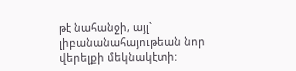թէ նահանջի, այլ` լիբանանահայութեան նոր վերելքի մեկնակէտի: